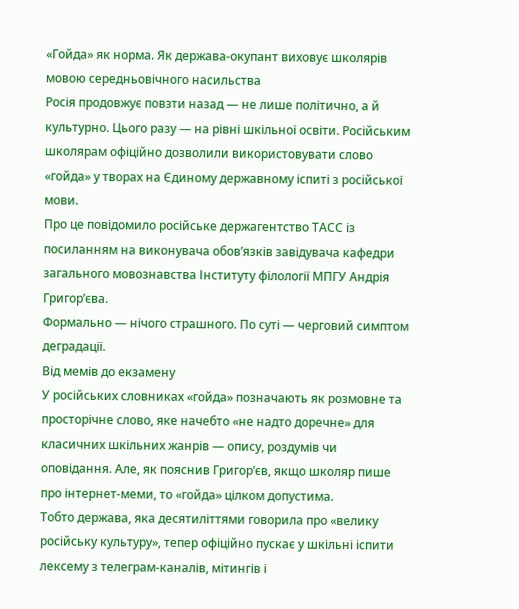«Гойда» як норма. Як держава-окупант виховує школярів мовою середньовічного насильства
Росія продовжує повзти назад — не лише політично, а й культурно. Цього разу — на рівні шкільної освіти. Російським школярам офіційно дозволили використовувати слово «гойда» у творах на Єдиному державному іспиті з російської мови.
Про це повідомило російське держагентство ТАСС із посиланням на виконувача обов’язків завідувача кафедри загального мовознавства Інституту філології МПГУ Андрія Григор’єва.
Формально — нічого страшного. По суті — черговий симптом деградації.
Від мемів до екзамену
У російських словниках «гойда» позначають як розмовне та просторічне слово, яке начебто «не надто доречне» для класичних шкільних жанрів — опису, роздумів чи оповідання. Але, як пояснив Григор’єв, якщо школяр пише про інтернет-меми, то «гойда» цілком допустима.
Тобто держава, яка десятиліттями говорила про «велику російську культуру», тепер офіційно пускає у шкільні іспити лексему з телеграм-каналів, мітингів і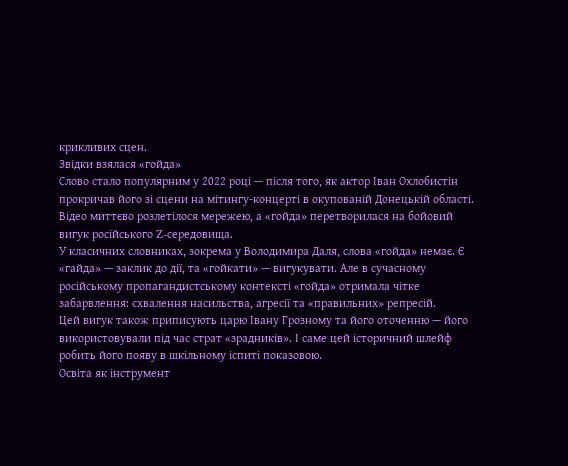крикливих сцен.
Звідки взялася «гойда»
Слово стало популярним у 2022 році — після того, як актор Іван Охлобистін прокричав його зі сцени на мітингу-концерті в окупованій Донецькій області. Відео миттєво розлетілося мережею, а «гойда» перетворилася на бойовий вигук російського Z-середовища.
У класичних словниках, зокрема у Володимира Даля, слова «гойда» немає. Є «гайда» — заклик до дії, та «гойкати» — вигукувати. Але в сучасному російському пропагандистському контексті «гойда» отримала чітке забарвлення: схвалення насильства, агресії та «правильних» репресій.
Цей вигук також приписують царю Івану Грозному та його оточенню — його використовували під час страт «зрадників». І саме цей історичний шлейф робить його появу в шкільному іспиті показовою.
Освіта як інструмент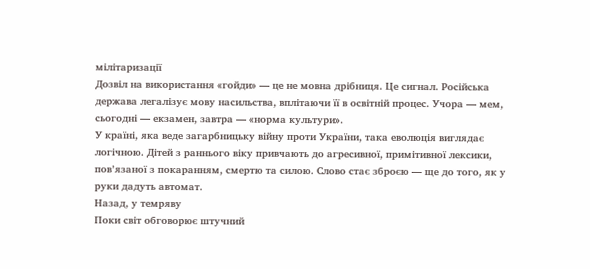мілітаризації
Дозвіл на використання «гойди» — це не мовна дрібниця. Це сигнал. Російська держава легалізує мову насильства, вплітаючи її в освітній процес. Учора — мем, сьогодні — екзамен, завтра — «норма культури».
У країні, яка веде загарбницьку війну проти України, така еволюція виглядає логічною. Дітей з раннього віку привчають до агресивної, примітивної лексики, пов’язаної з покаранням, смертю та силою. Слово стає зброєю — ще до того, як у руки дадуть автомат.
Назад, у темряву
Поки світ обговорює штучний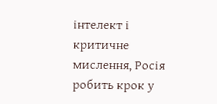інтелект і критичне мислення, Росія робить крок у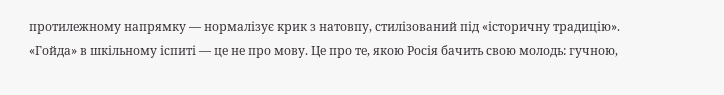протилежному напрямку — нормалізує крик з натовпу, стилізований під «історичну традицію».
«Гойда» в шкільному іспиті — це не про мову. Це про те, якою Росія бачить свою молодь: гучною,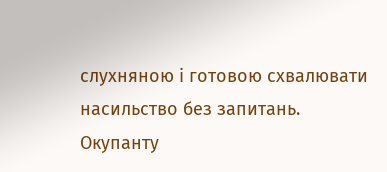слухняною і готовою схвалювати насильство без запитань.
Окупанту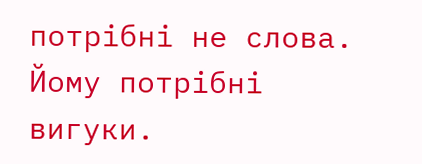потрібні не слова. Йому потрібні вигуки.